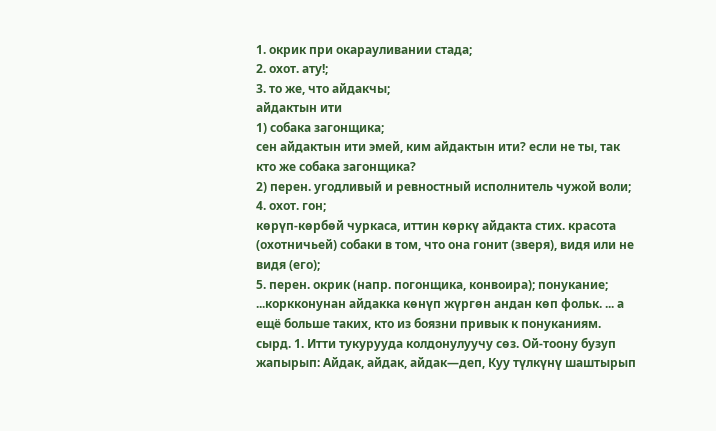1. окрик при окарауливании стада;
2. охот. ату!;
3. то же, что айдакчы;
айдактын ити
1) собака загонщика;
сен айдактын ити эмей, ким айдактын ити? если не ты, так кто же собака загонщика?
2) перен. угодливый и ревностный исполнитель чужой воли;
4. охот. гон;
көрүп-көрбөй чуркаса, иттин көркү айдакта стих. красота (охотничьей) собаки в том, что она гонит (зверя), видя или не видя (его);
5. перен. окрик (напр. погонщика, конвоира); понукание;
...коркконунан айдакка көнүп жүргөн андан көп фольк. ... а ещё больше таких, кто из боязни привык к понуканиям.
сырд. 1. Итти тукурууда колдонулуучу сөз. Ой-тоону бузуп жапырып: Айдак, айдак, айдак—деп, Куу түлкүнү шаштырып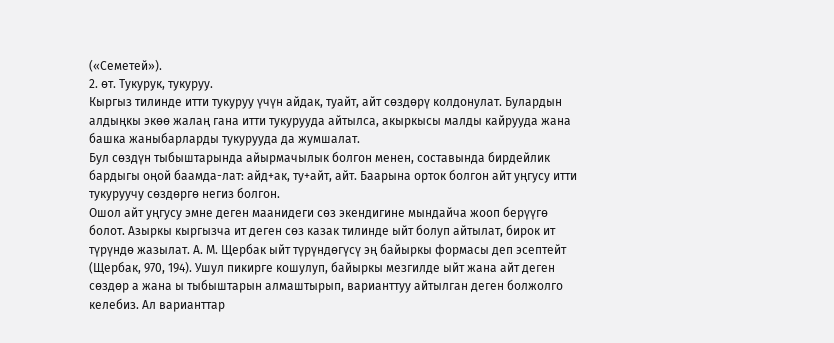(«Семетей»).
2. өт. Тукурук, тукуруу.
Кыргыз тилинде итти тукуруу үчүн айдак, туайт, айт сөздөрү колдонулат. Булардын алдыңкы экөө жалаң гана итти тукурууда айтылса, акыркысы малды кайрууда жана башка жаныбарларды тукурууда да жумшалат.
Бул сөздүн тыбыштарында айырмачылык болгон менен, составында бирдейлик бардыгы оңой баамда-лат: айд+ак, ту+айт, айт. Баарына орток болгон айт уңгусу итти тукуруучу сөздөргө негиз болгон.
Ошол айт уңгусу эмне деген маанидеги сөз экендигине мындайча жооп берүүгө болот. Азыркы кыргызча ит деген сөз казак тилинде ыйт болуп айтылат, бирок ит түрүндө жазылат. А. М. Щербак ыйт түрүндөгүсү эң байыркы формасы деп эсептейт (Щербак, 970, 194). Ушул пикирге кошулуп, байыркы мезгилде ыйт жана айт деген сөздөр а жана ы тыбыштарын алмаштырып, варианттуу айтылган деген болжолго келебиз. Ал варианттар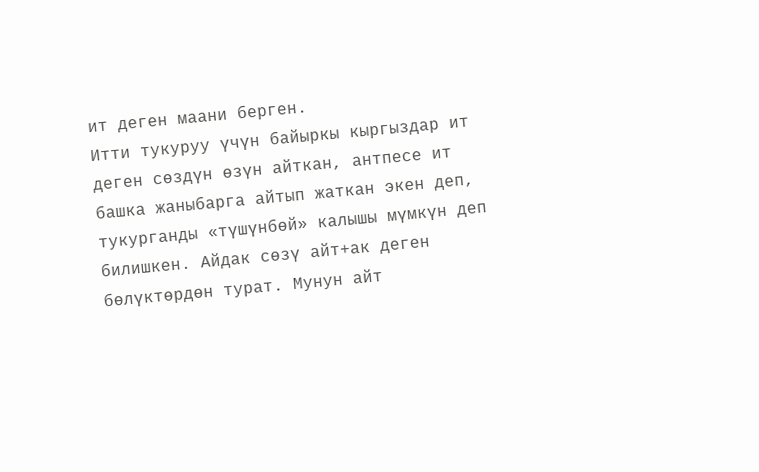ит деген маани берген.
Итти тукуруу үчүн байыркы кыргыздар ит деген сөздүн өзүн айткан, антпесе ит башка жаныбарга айтып жаткан экен деп, тукурганды «түшүнбөй» калышы мүмкүн деп билишкен. Айдак сөзү айт+ак деген бөлүктөрдөн турат. Мунун айт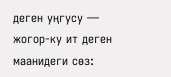деген уңгусу — жогор-ку ит деген маанидеги сөз: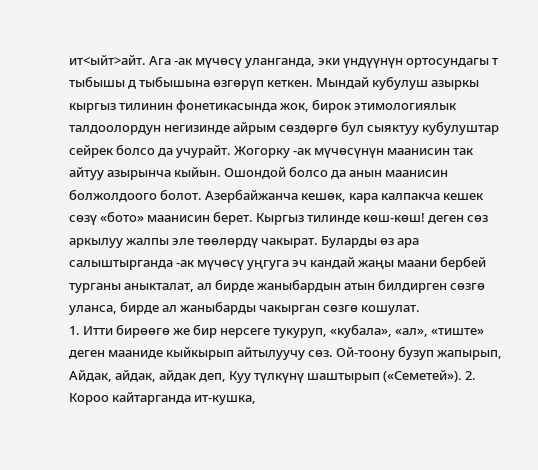ит<ыйт>айт. Ага -ак мүчөсү уланганда, эки үндүүнүн ортосундагы т тыбышы д тыбышына өзгөрүп кеткен. Мындай кубулуш азыркы кыргыз тилинин фонетикасында жок, бирок этимологиялык талдоолордун негизинде айрым сөздөргө бул сыяктуу кубулуштар сейрек болсо да учурайт. Жогорку -ак мүчөсүнүн маанисин так айтуу азырынча кыйын. Ошондой болсо да анын маанисин болжолдоого болот. Азербайжанча кешөк, кара калпакча кешек сөзү «бото» маанисин берет. Кыргыз тилинде көш-көш! деген сөз аркылуу жалпы эле төөлөрдү чакырат. Буларды өз ара салыштырганда -ак мүчөсү уңгуга эч кандай жаңы маани бербей турганы аныкталат, ал бирде жаныбардын атын билдирген сөзгө уланса, бирде ал жаныбарды чакырган сөзгө кошулат.
1. Итти бирөөгө же бир нерсеге тукуруп, «кубала», «ал», «тиште» деген мааниде кыйкырып айтылуучу сөз. Ой-тоону бузуп жапырып, Айдак, айдак, айдак деп, Куу түлкүнү шаштырып («Семетей»). 2. Короо кайтарганда ит-кушка,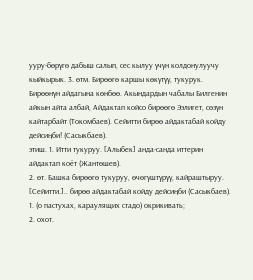ууру-бөрүгө дабыш салып, сес кылуу үчүн колдонулуучу кыйкырык. 3. өтм. Бирөөгө каршы көкүтүү, тукурук. Бирөөнүн айдагына көнбөө. Акындардын чабалы Билгенин айкын айта албай, Айдактап койсо бирөөгө Ээлигет, сөзүн кайтарбайт (Токомбаев). Сейитти бирөө айдактабай койду дейсиңби! (Сасыкбаев).
этиш. 1. Итти тукуруу. [Алыбек] анда-санда иттерин айдактап коёт (Жантөшев).
2. өт. Башка бирөөгө тукуруу, өчөгүштүрүү, кайраштыруу. [Сейитти.].. бирөө айдактабай койду дейсиңби (Сасыкбаев).
1. (о пастухах, караулящих стадо) окрикивать;
2. охот.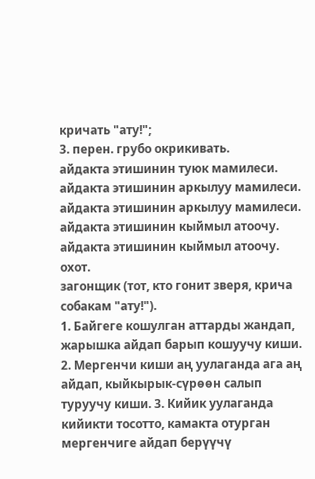кричать "ату!";
3. перен. грубо окрикивать.
айдакта этишинин туюк мамилеси.
айдакта этишинин аркылуу мамилеси.
айдакта этишинин аркылуу мамилеси.
айдакта этишинин кыймыл атоочу.
айдакта этишинин кыймыл атоочу.
охот.
загонщик (тот, кто гонит зверя, крича собакам "ату!").
1. Байгеге кошулган аттарды жандап, жарышка айдап барып кошуучу киши. 2. Мергенчи киши аң уулаганда ага аң айдап, кыйкырык-сүрөөн салып туруучу киши. 3. Кийик уулаганда кийикти тосотто, камакта отурган мергенчиге айдап берүүчү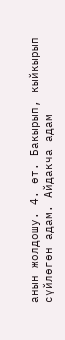анын жолдошу. 4. өт. Бакырып, кыйкырып сүйлөгөн адам. Айдакча адам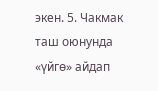экен. 5. Чакмак таш оюнунда «үйгө» айдап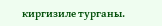киргизиле турганы.